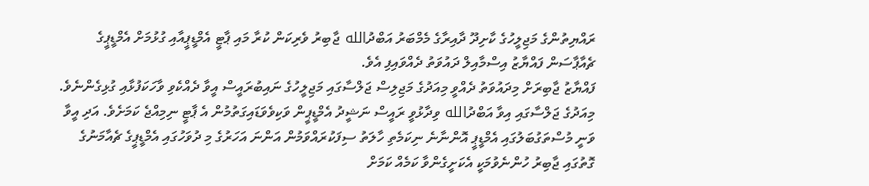ރައްޔިތުންގެ މަޖިލީހުގެ ކާށިދޫ ދާއިރާގެ މެމްބަރު އަބްދުالله ޖާބިރު ވެރިކަން ކުރާ މައި ޕާޓީ އެމްޑީޕީއާއި ގުޅުމަށް އެމްޑީޕީގެ ޗެއާޕާސަން ފައްޔާޒު އިސްމާއިލް ދައުވަތު ދެއްވައިފި އެވެ.
ފައްޔާޒު ޖާބިރަށް މިދައުވަތު ދެއްވީ މިއަދުގެ މަޖިލިސް ޖަލްސާގައި މަޖިލީހުގެ ނައިބުރައީސް އީވާ ދެއްކެވި ވާހަކަފުޅާއި ގުޅިގެންނެވެ.
މިއަދުގެ ޖަލްސާގައި އިވާ އަބްދުالله ވިދާޅުވީ ރައީސް ނަޝީދު އެމްޑީޕީން ވަކިވެވަޑައިގަތުމުން އެ ޕާޓީ ނިމިއްޖެ ކަމަށެވެ. އަދި އީވާ ވަނީ މުސްތަގުބަލުގައި އެމްޑީޕީ އޮންނާނެ ނިކަމެތި ހާލަތު ސިފަކުރައްވަމުން އަންނަ އަހަރުގެ މި ދުވަހުގައި އެމްޑީޕީގެ ޗެއާމަނުގެ ގޮތުގައި ޖާބިރު ހުންނެވުމަކީ އެކަށީގެންވާ ކަމެއް ކަމަށް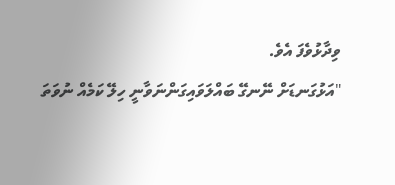ވިދާޅުވެފަ އެވެ.
"އަޅުގަނޑަށް ނޭނގޭ ބައްލަވައިގަންނަވާނީ ހިލޭ ކަމެއް ނުވަތަ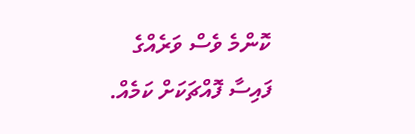ކޮންމެ ވެސް ވަރެއްގެ ފައިސާ ފޮއްޗަކަށް ކަމެއް.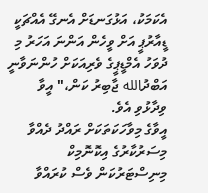އެކަމަކު، އަޅުގަނޑަށް އެނގޭ އެއްޗަކީ ޑީއާރުޕީ އަށް ވީހެން އަންނަ އަހަރު މި ދުވަހު އެމްޑީޕީގެ ވެރިއަކަށް ހުންނަވާނީ އަބްދުالله ޖާބިރު ކަން،" އީވާ ވިދާޅުވި އެވެ.
އީވާގެ މިވާހަކަތަކަށް ރައްދު ދެއްވާ މިސަރުކާރުގެ އިކޮނޮމިކް މިނިސްޓަރުކަން ވެސް ކުރައްވާ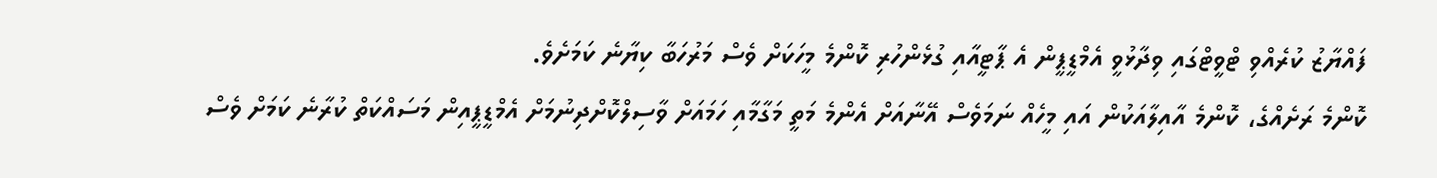ފައްޔާޒު ކުރެއްވި ޓްވީޓްގައި ވިދާޅުވީ އެމްޑީޕީން އެ ޕާޓީއާއި ގުޅެންހުރި ކޮންމެ މީހަކަށް ވެސް މަރުހަބާ ކިޔާނެ ކަމަށެވެ.
ކޮންމެ ރަށެއްގެ، ކޮންމެ އާއިލާއަކުން އައި މީހެއް ނަމަވެސް އޭނާއަށް އެންމެ މަތީ މަގާމާއި ހަމައަށް ވާސިލްކޮށްދިނުމަށް އެމްޑީޕީއިން މަސައްކަތް ކުރާނެ ކަމަށް ވެސް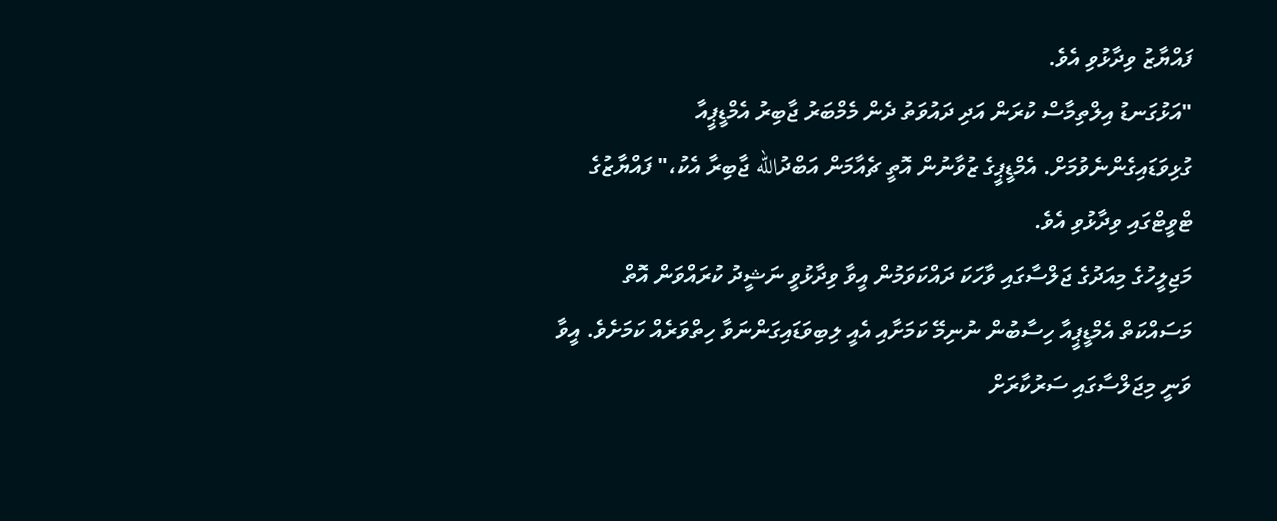ފައްޔާޒު ވިދާޅުވި އެވެ.
"އަޅުގަނޑު އިލްތިމާސް ކުރަން އަދި ދައުވަތު ދެން މެމްބަރު ޖާބިރު އެމްޑީޕީއާ ގުޅިވަޑައިގެންނެވުމަށް. އެމްޑީޕީގެ ޒުވާނުން އޮތީ ޗެއާމަން އަބްދުالله ޖާބިރާ އެކު،" ފައްޔާޒުގެ ޓްވީޓްގައި ވިދާޅުވި އެވެ.
މަޖިލީހުގެ މިއަދުގެ ޖަލްސާގައި ވާހަކަ ދައްކަވަމުން އީވާ ވިދާޅުވީ ނަޝީދު ކުރައްވަން އޮތް މަސައްކަތް އެމްޑީޕީއާ ހިސާބުން ނުނިމޭ ކަމަށާއި އެއީ ލިބިވަޑައިގަންނަވާ ހިތްވަރެއް ކަމަށެވެ. އީވާ ވަނީ މިޖަލްސާގައި ސަރުކާރަށް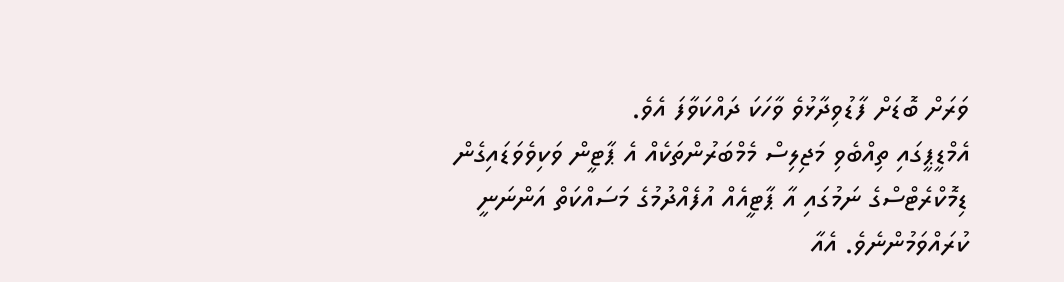ވަރަށް ބޮޑަށް ފާޑުވިދާޅުވެ ވާހަކަ ދައްކަވާފަ އެވެ.
އެމްޑީޕީގައި ތިއްބެވި މަޖިލިސް މެމްބަރުންތަކެއް އެ ޕާޓީން ވަކިވެވަޑައިގެން ޑިމޮކްރެޓްސްގެ ނަމުގައި އާ ޕާޓީއެއް އުފެއްދުމުގެ މަސައްކަތް އަންނަނީ ކުރައްވަމުންނެވެ. އެއާ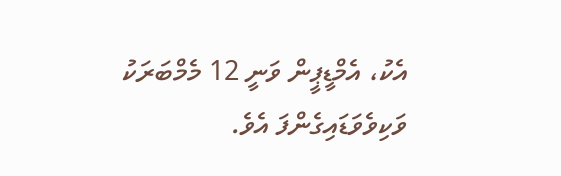އެކު، އެމްޑީޕީން ވަނީ 12 މެމްބަރަކު ވަކިވެވަޑައިގެންފަ އެވެ.